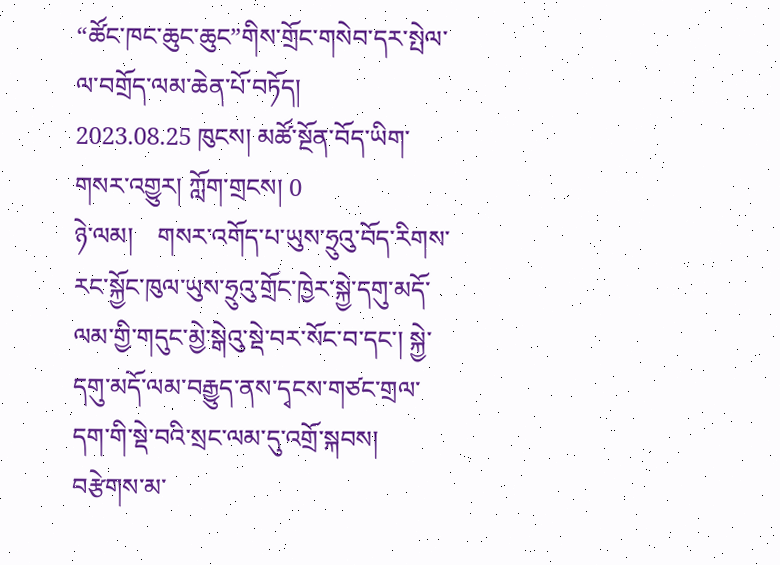“ཚོང་ཁང་ཆུང་ཆུང”གིས་གྲོང་གསེབ་དར་སྤེལ་ལ་བགྲོད་ལམ་ཆེན་པོ་བཏོད།
2023.08.25 ཁུངས། མཚོ་སྔོན་བོད་ཡིག་གསར་འགྱུར། ཀློག་གྲངས། 0
ཉེ་ལམ།    གསར་འགོད་པ་ཡུས་ཧྲུའུ་བོད་རིགས་རང་སྐྱོང་ཁུལ་ཡུས་ཧྲུའུ་གྲོང་ཁྱེར་སྐྱེ་དགུ་མདོ་ལམ་གྱི་གདུང་མྱེ་སྒེའུ་སྡེ་བར་སོང་བ་དང་། སྐྱེ་དགུ་མདོ་ལམ་བརྒྱུད་ནས་དྭངས་གཙང་གྲལ་དག་གི་སྡེ་བའི་སྲང་ལམ་དུ་འགྲོ་སྐབས། བརྩེགས་མ་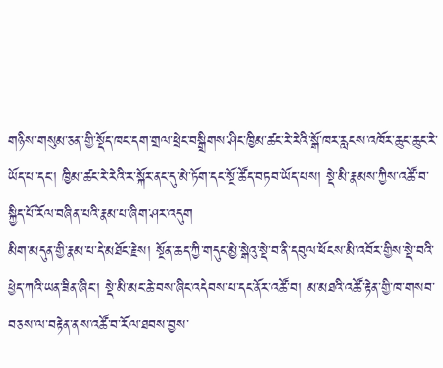གཉིས་གསུམ་ཅན་གྱི་སྡོད་ཁང་དག་གྲལ་ཕྲེང་བསྒྲིགས་ཤིང་ཁྱིམ་ཚང་རེ་རེའི་སྒོ་ཁར་རླངས་འཁོར་ཆུང་ཆུང་རེ་ཡོད་པ་དང་། ཁྱིམ་ཚང་རེ་རེའི་ར་སྐོར་ནང་དུ་མེ་ཏོག་དང་སྔོ་ཚོད་བཏབ་ཡོད་པས། སྡེ་མི་རྣམས་ཀྱིས་འཚོ་བ་སྐྱིད་པོ་རོལ་བཞིན་པའི་རྣམ་པ་ཞིག་ཤར་འདུག
མིག་མདུན་གྱི་རྣམ་པ་དེ་མཐོང་རྗེས། སྔོན་ཆད་ཀྱི་གདུང་མྱེ་སྒེའུ་སྡེ་བ་ནི་དབུལ་ཕོངས་མི་འབོར་གྱིས་སྡེ་བའི་ཕྱེད་ཀའི་ཡན་ཟིན་ཞིང་། སྡེ་མི་མང་ཆེ་བས་ཞིང་འདེབས་པ་དང་ནོར་འཚོ་བ། མ་མཐའི་འཚོ་རྟེན་གྱི་ཁ་གསབ་བཅས་ལ་བརྟེན་ནས་འཚོ་བ་རོལ་ཐབས་བྱས་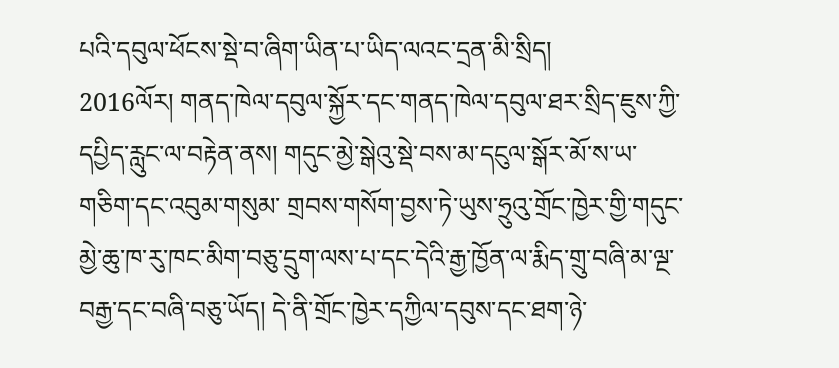པའི་དབུལ་ཕོངས་སྡེ་བ་ཞིག་ཡིན་པ་ཡིད་ལའང་དྲན་མི་སྲིད།
2016ལོར། གནད་ཁེལ་དབུལ་སྐྱོར་དང་གནད་ཁེལ་དབུལ་ཐར་སྲིད་ཇུས་ཀྱི་དཔྱིད་རླུང་ལ་བརྟེན་ནས། གདུང་མྱེ་སྒེའུ་སྡེ་བས་མ་དངུལ་སྒོར་མོ་ས་ཡ་གཅིག་དང་འབུམ་གསུམ་ གྲབས་གསོག་བྱས་ཏེ་ཡུས་ཧྲུའུ་གྲོང་ཁྱེར་གྱི་གདུང་མྱེ་ཆུ་ཁ་རུ་ཁང་མིག་བཅུ་དྲུག་ལས་པ་དང་དེའི་རྒྱ་ཁྱོན་ལ་རྨིད་གྲུ་བཞི་མ་ལྔ་བརྒྱ་དང་བཞི་བཅུ་ཡོད། དེ་ནི་གྲོང་ཁྱེར་དཀྱིལ་དབུས་དང་ཐག་ཉེ་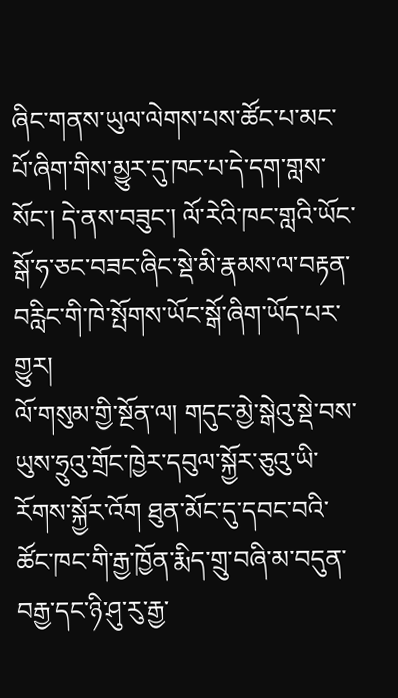ཞིང་གནས་ཡུལ་ལེགས་པས་ཚོང་པ་མང་པོ་ཞིག་གིས་མྱུར་དུ་ཁང་པ་དེ་དག་གླས་སོང་། དེ་ནས་བཟུང་། ལོ་རེའི་ཁང་གླའི་ཡོང་སྒོ་ཧ་ཅང་བཟང་ཞིང་སྡེ་མི་རྣམས་ལ་བརྟན་བརླིང་གི་ཁེ་སྤོགས་ཡོང་སྒོ་ཞིག་ཡོད་པར་གྱུར།
ལོ་གསུམ་གྱི་སྔོན་ལ། གདུང་མྱེ་སྒེའུ་སྡེ་བས་ཡུས་ཧྲུའུ་གྲོང་ཁྱེར་དབུལ་སྐྱོར་ཅུའུ་ཡི་རོགས་སྐྱོར་འོག ཐུན་མོང་དུ་དབང་བའི་ཚོང་ཁང་གི་རྒྱ་ཁྱོན་རྨིད་གྲུ་བཞི་མ་བདུན་བརྒྱ་དང་ཉི་ཤུ་རུ་རྒྱ་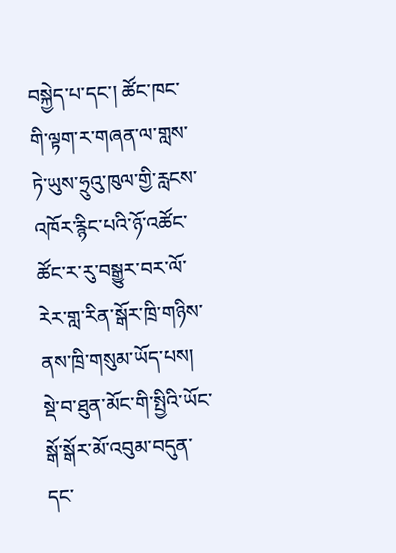བསྐྱེད་པ་དང་། ཚོང་ཁང་གི་ལྟག་ར་གཞན་ལ་གླས་ཏེ་ཡུས་ཧྲུའུ་ཁུལ་གྱི་རླངས་འཁོར་རྙིང་པའི་ཉོ་འཚོང་ཚོང་ར་རུ་བསྒྱུར་བར་ལོ་རེར་གླ་རིན་སྒོར་ཁྲི་གཉིས་ནས་ཁྲི་གསུམ་ཡོད་པས། སྡེ་བ་ཐུན་མོང་གི་སྤྱིའི་ཡོང་སྒོ་སྒོར་མོ་འབུམ་བདུན་དང་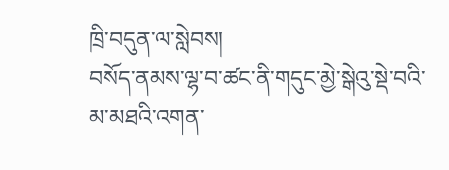ཁྲི་བདུན་ལ་སླེབས།
བསོད་ནམས་ལྷ་བ་ཚང་ནི་གདུང་མྱེ་སྒེའུ་སྡེ་བའི་མ་མཐའི་འགན་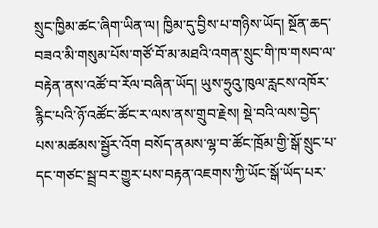སྲུང་ཁྱིམ་ཚང་ཞིག་ཡིན་ལ། ཁྱིམ་དུ་བྱིས་པ་གཉིས་ཡོད། སྔོན་ཆད་བཟའ་མི་གསུམ་པོས་གཙོ་བོ་མ་མཐའི་འགན་སྲུང་གི་ཁ་གསབ་ལ་བརྟེན་ནས་འཚོ་བ་རོལ་བཞིན་ཡོད། ཡུས་ཧྲུའུ་ཁུལ་རླངས་འཁོར་རྙིང་པའི་ཉོ་འཚོང་ཚོང་ར་ལས་ནས་གྲུབ་རྗེས། སྡེ་བའི་ལས་བྱེད་པས་མཚམས་སྦྱོར་འོག བསོད་ནམས་ལྷ་བ་ཚོང་ཁྲོམ་གྱི་སྒོ་སྲུང་པ་དང་གཙང་སྦྲ་བར་གྱུར་པས་བརྟན་འཇགས་ཀྱི་ཡོང་སྒོ་ཡོད་པར་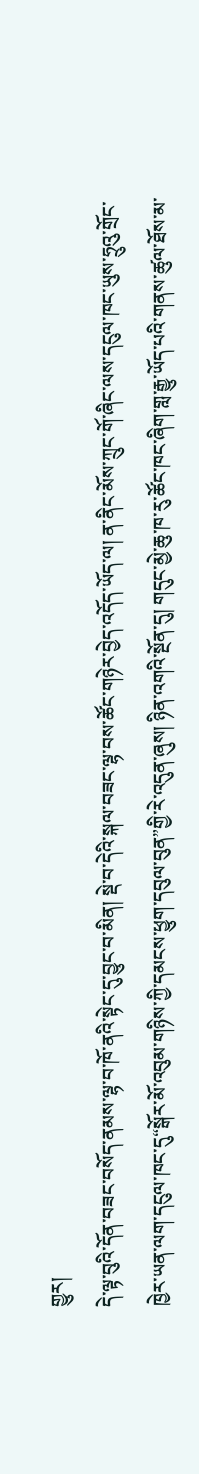གྱུར།
དེ་ལྟ་བུའི་དོན་བཟང་བསོད་ནམས་ལྷ་བ་ཁོ་ནའི་སྟེང་དུ་བྱུང་བ་མིན། སྡེ་བ་དེའི་སྐལ་བཟང་ལྷ་བས་ཚོང་གཉེར་བྱེད་འདོད་ཡོད་ལ། ན་ནིང་མོས་ཀྲུང་གོ་ཞིང་ལས་དངུལ་ཁང་ཡུས་ཧྲུའུ་གྲོང་ཁྱེར་ཡན་ལག་དངུལ་ཁང་དུ“སྒོར་མོ་འབུམ་གཉིས་ཀྱི་དམངས་ཕྱུག་དབུལ་བུན”གྱི་རེ་འདུན་ཞུས། ཉིན་འགའི་སྔོན་དུ། གདུང་མྱེ་ཆུ་ཁ་རུ་ཚོང་ཁང་ཞིག་གླ་རྒྱུ་ཡོད་པའི་གནས་ཚུལ་ཐོས་མ་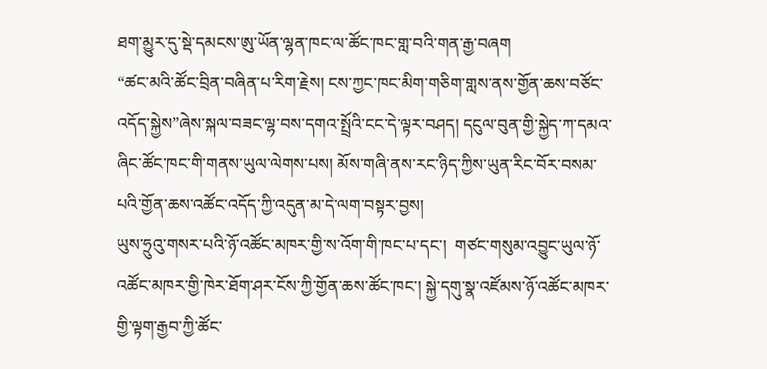ཐག་མྱུར་དུ་སྡེ་དམངས་ཨུ་ཡོན་ལྷན་ཁང་ལ་ཚོང་ཁང་གླ་བའི་གན་རྒྱ་བཞག
“ཚང་མའི་ཚོང་བྲིན་བཞིན་པ་རིག་རྗེས། ངས་ཀྱང་ཁང་མིག་གཅིག་གླས་ནས་གྱོན་ཆས་བཙོང་འདོད་སྐྱེས”ཞེས་སྐལ་བཟང་ལྷ་བས་དགའ་སྤྲོའི་ངང་དེ་ལྟར་བཤད། དངུལ་བུན་གྱི་སྐྱེད་ཀ་དམའ་ཞིང་ཚོང་ཁང་གི་གནས་ཡུལ་ལེགས་པས། མོས་གཞི་ནས་རང་ཉིད་ཀྱིས་ཡུན་རིང་བོར་བསམ་པའི་གྱོན་ཆས་འཚོང་འདོད་ཀྱི་འདུན་མ་དེ་ལག་བསྟར་བྱས།
ཡུས་ཧྲུའུ་གསར་པའི་ཉོ་འཚོང་མཁར་གྱི་ས་འོག་གི་ཁང་པ་དང་།  གཙང་གསུམ་འབྱུང་ཡུལ་ཉོ་འཚོང་མཁར་གྱི་ཁེར་ཐོག་ཤར་ངོས་ཀྱི་གྱོན་ཆས་ཚོང་ཁང་། སྐྱེ་དགུ་སྣ་འཛོམས་ཉོ་འཚོང་མཁར་གྱི་ལྟག་རྒྱབ་ཀྱི་ཚོང་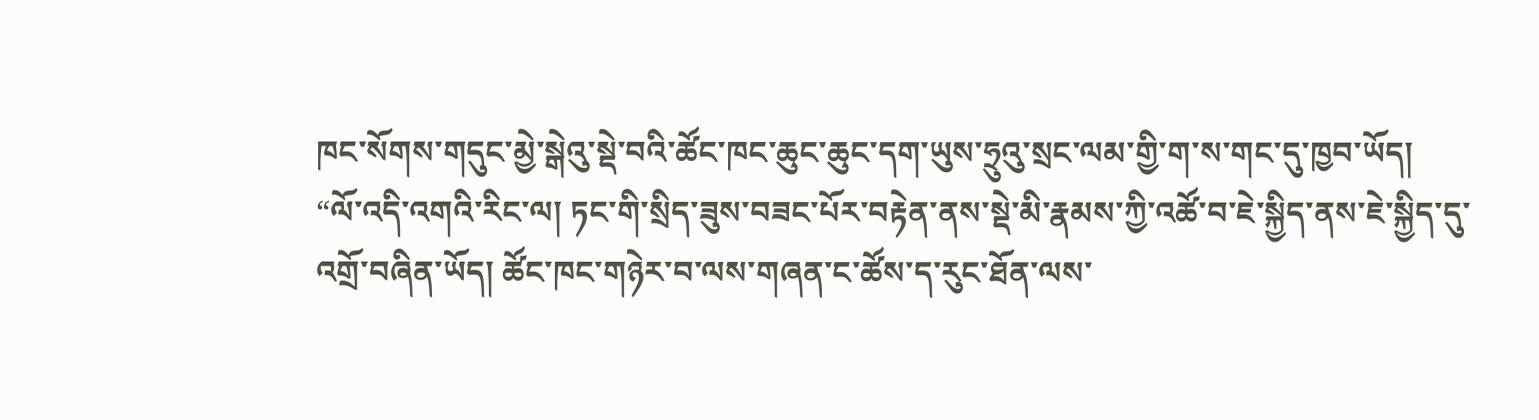ཁང་སོགས་གདུང་མྱེ་སྒེའུ་སྡེ་བའི་ཚོང་ཁང་ཆུང་ཆུང་དག་ཡུས་ཧྲུའུ་སྲང་ལམ་གྱི་ག་ས་གང་དུ་ཁྱབ་ཡོད།
“ལོ་འདི་འགའི་རིང་ལ། ཏང་གི་སྲིད་ཟུས་བཟང་པོར་བརྟེན་ནས་སྡེ་མི་རྣམས་ཀྱི་འཚོ་བ་ཇེ་སྐྱིད་ནས་ཇེ་སྐྱིད་དུ་འགྲོ་བཞིན་ཡོད། ཚོང་ཁང་གཉེར་བ་ལས་གཞན་ང་ཚོས་ད་རུང་ཐོན་ལས་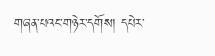གཞན་པའང་གཉེར་དགོས། དཔེར་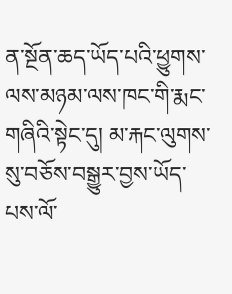ན་སྔོན་ཆད་ཡོད་པའི་ཕྱུགས་ལས་མཉམ་ལས་ཁང་གི་རྨང་གཞིའི་སྟེང་དུ། མ་རྐང་ལུགས་སུ་བཅོས་བསྒྱུར་བྱས་ཡོད་པས་ལོ་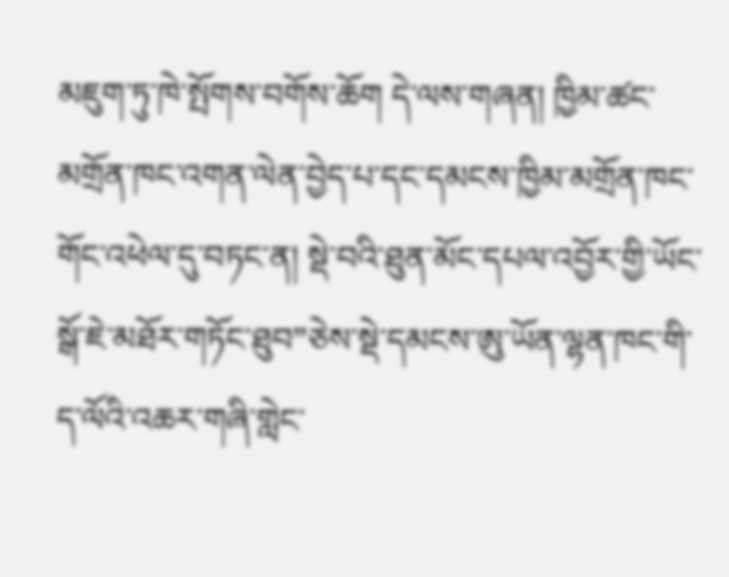མཇུག་ཏུ་ཁེ་སྤོགས་བགོས་ཆོག དེ་ལས་གཞན། ཁྱིམ་ཚང་མགྲོན་ཁང་འགན་ལེན་བྱེད་པ་དང་དམངས་ཁྱིམ་མགྲོན་ཁང་གོང་འཕེལ་དུ་བཏང་ན། སྡེ་བའི་ཐུན་མོང་དཔལ་འབྱོར་གྱི་ཡོང་སྒོ་ཇེ་མཐོར་གཏོང་ཐུབ”ཅེས་སྡེ་དམངས་ཨུ་ཡོན་ལྷན་ཁང་གི་ད་ལོའི་འཆར་གཞི་གླེང་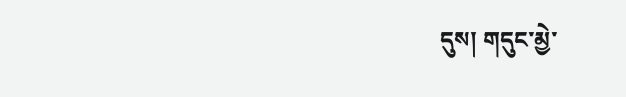དུས། གདུང་མྱེ་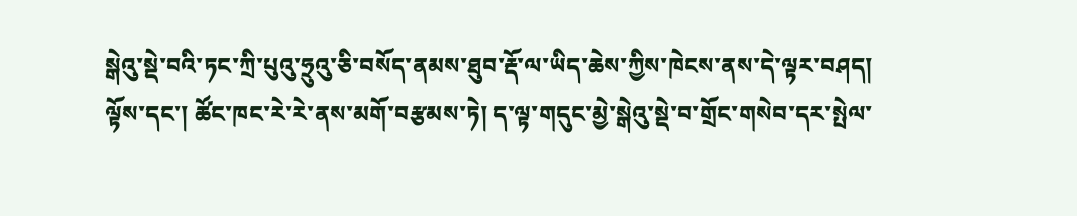སྒེའུ་སྡེ་བའི་ཏང་ཀྲི་པུའུ་ཧྲུའུ་ཅི་བསོད་ནམས་ཐུབ་རྡོ་ལ་ཡིད་ཆེས་ཀྱིས་ཁེངས་ནས་དེ་ལྟར་བཤད།
ལྟོས་དང་། ཚོང་ཁང་རེ་རེ་ནས་མགོ་བརྩམས་ཏེ། ད་ལྟ་གདུང་མྱེ་སྒེའུ་སྡེ་བ་གྲོང་གསེབ་དར་སྤེལ་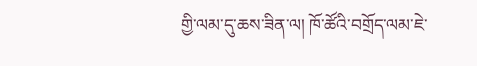གྱི་ལམ་དུ་ཆས་ཟིན་ལ། ཁོ་ཚོའི་བགྲོད་ལམ་ཇེ་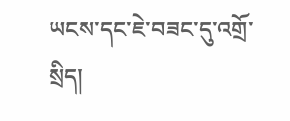ཡངས་དང་ཇེ་བཟང་དུ་འགྲོ་སྲིད།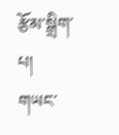རྩོམ་སྒྲིག་པ།   གཡང་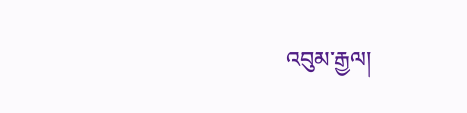འབུམ་རྒྱལ།